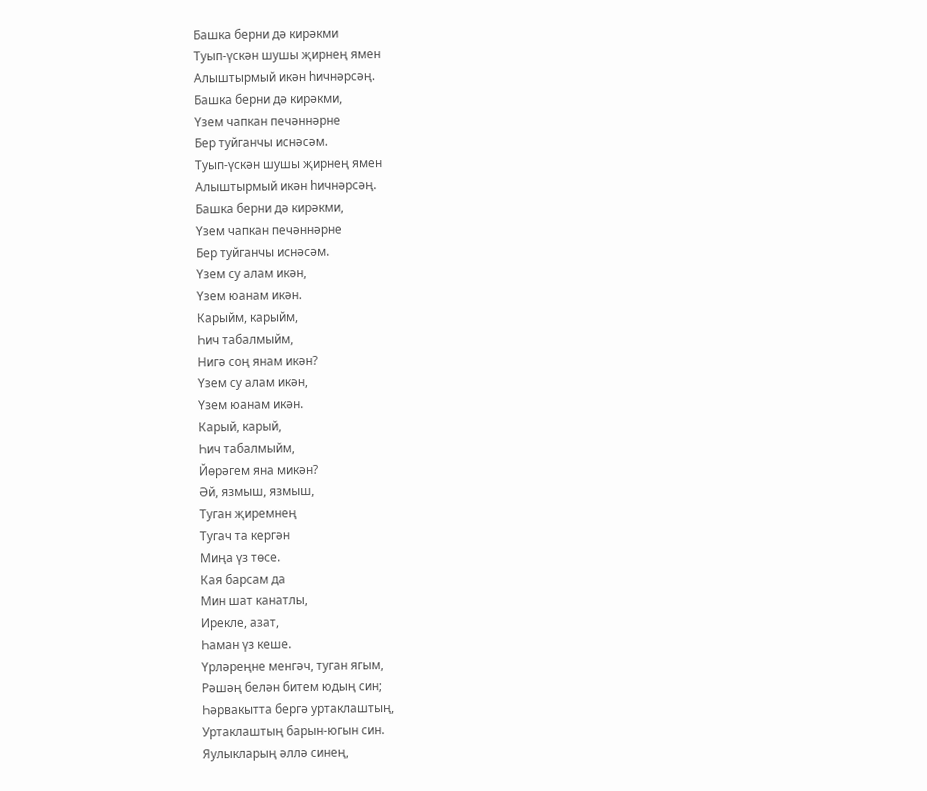Башка берни дә кирәкми
Туып-үскән шушы җирнең ямен
Алыштырмый икән һичнәрсәң.
Башка берни дә кирәкми,
Үзем чапкан печәннәрне
Бер туйганчы иснәсәм.
Туып-үскән шушы җирнең ямен
Алыштырмый икән һичнәрсәң.
Башка берни дә кирәкми,
Үзем чапкан печәннәрне
Бер туйганчы иснәсәм.
Үзем су алам икән,
Үзем юанам икән.
Карыйм, карыйм,
Һич табалмыйм,
Нигә соң янам икән?
Үзем су алам икән,
Үзем юанам икән.
Карый, карый,
Һич табалмыйм,
Йөрәгем яна микән?
Әй, язмыш, язмыш,
Туган җиремнең
Тугач та кергән
Миңа үз төсе.
Кая барсам да
Мин шат канатлы,
Ирекле, азат,
Һаман үз кеше.
Үрләреңне менгәч, туган ягым,
Рәшәң белән битем юдың син;
Һәрвакытта бергә уртаклаштың,
Уртаклаштың барын-югын син.
Яулыкларың әллә синең,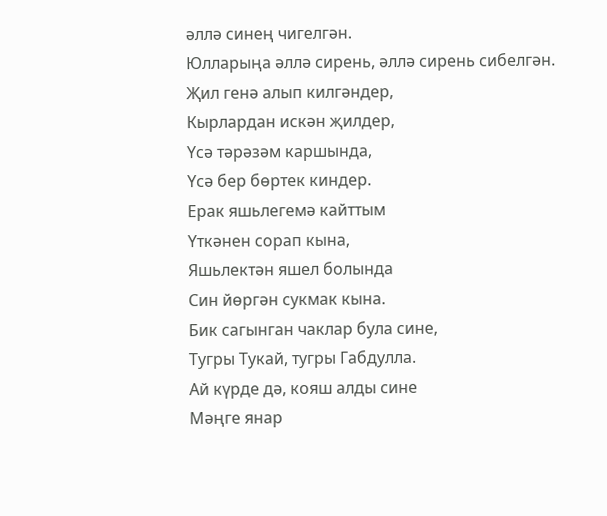әллә синең чигелгән.
Юлларыңа әллә сирень, әллә сирень сибелгән.
Җил генә алып килгәндер,
Кырлардан искән җилдер,
Үсә тәрәзәм каршында,
Үсә бер бөртек киндер.
Ерак яшьлегемә кайттым
Үткәнен сорап кына,
Яшьлектән яшел болында
Син йөргән сукмак кына.
Бик сагынган чаклар була сине,
Тугры Тукай, тугры Габдулла.
Ай күрде дә, кояш алды сине
Мәңге янар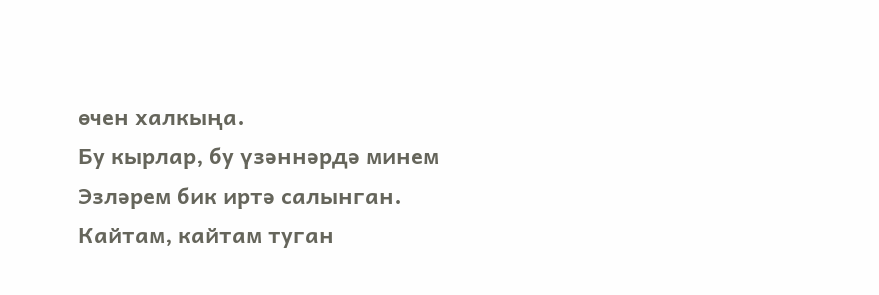өчен халкыңа.
Бу кырлар, бу үзәннәрдә минем
Эзләрем бик иртә салынган.
Кайтам, кайтам туган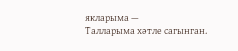якларыма —
Талларыма хәтле сагынган.